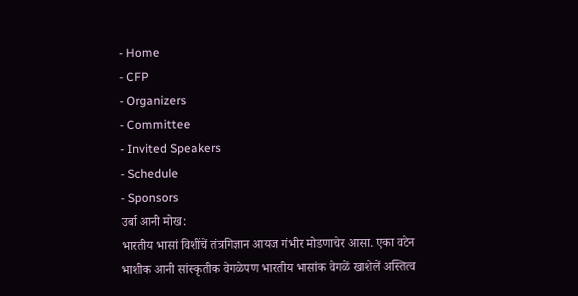- Home
- CFP
- Organizers
- Committee
- Invited Speakers
- Schedule
- Sponsors
उर्बा आनी मोख:
भारतीय भासां विशींचें तंत्रगिज्ञान आयज गंभीर मोडणाचेर आसा. एका वटेन भाशीक आनी सांस्कृतीक वेगळेपण भारतीय भासांक वेगळें खाशेलें अस्तित्व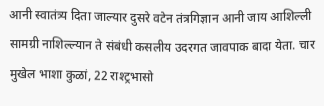आनी स्वातंत्र्य दिता जाल्यार दुसरे वटेन तंत्रगिज्ञान आनी जाय आशिल्ली सामग्री नाशिल्ल्यान ते संबंधी कसलीय उदरगत जावपाक बादा येता. चार मुखेल भाशा कुळां, 22 राश्ट्रभासो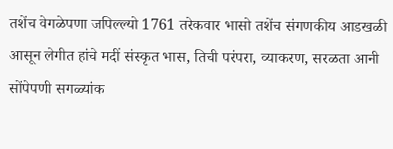तशेंच वेगळेपणा जपिल्ल्यो 1761 तरेकवार भासो तशेंच संगणकीय आडखळी आसून लेगीत हांचे मदीं संस्कृत भास, तिची परंपरा, व्याकरण, सरळता आनी सोंपेपणी सगळ्यांक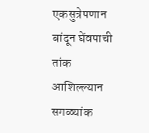एकसुत्रेपणान बांदून घेंवपाची तांक आशिल्ल्यान सगळ्यांक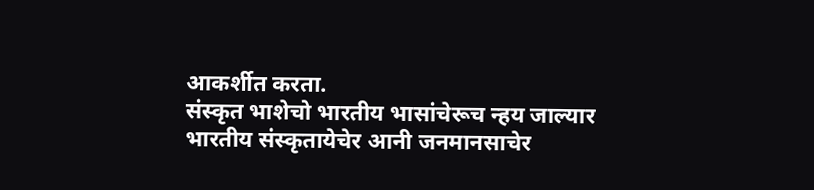आकर्शीत करता.
संस्कृत भाशेचो भारतीय भासांचेरूच न्हय जाल्यार भारतीय संस्कृतायेचेर आनी जनमानसाचेर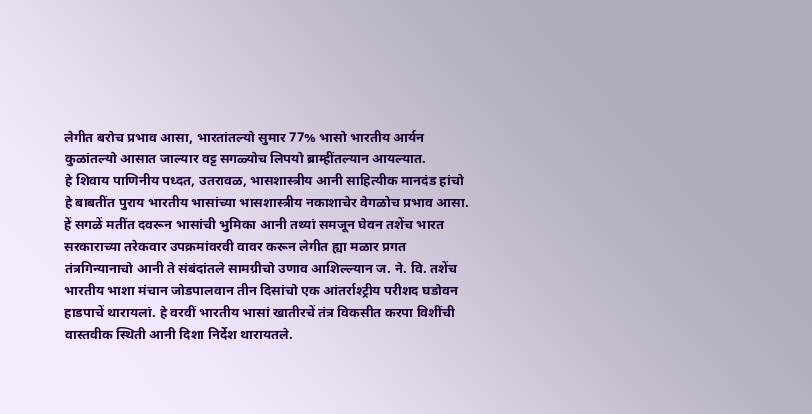लेगीत बरोच प्रभाव आसा, भारतांतल्यो सुमार 77% भासो भारतीय आर्यन कुळांतल्यो आसात जाल्यार वट्ट सगळ्योच लिपयो ब्राम्हींतल्यान आयल्यात.
हे शिवाय पाणिनीय पध्दत, उतरावळ, भासशास्त्रीय आनी साहित्यीक मानदंड हांचो हे बाबतींत पुराय भारतीय भासांच्या भासशास्त्रीय नकाशाचेर वेगळोच प्रभाव आसा.
हें सगळें मतींत दवरून भासांची भुमिका आनी तथ्यां समजून घेवन तशेंच भारत सरकाराच्या तरेकवार उपक्रमांवरवी वावर करून लेगीत ह्या मळार प्रगत तंत्रगिन्यानाचो आनी ते संबंदांतले सामग्रीचो उणाव आशिल्ल्यान ज. ने. वि. तशेंच भारतीय भाशा मंचान जोडपालवान तीन दिसांचो एक आंतर्राश्ट्रीय परीशद घडोवन हाडपाचें थारायलां. हे वरवीं भारतीय भासां खातीरचें तंत्र विकसीत करपा विशींची वास्तवीक स्थिती आनी दिशा निर्देश थारायतले.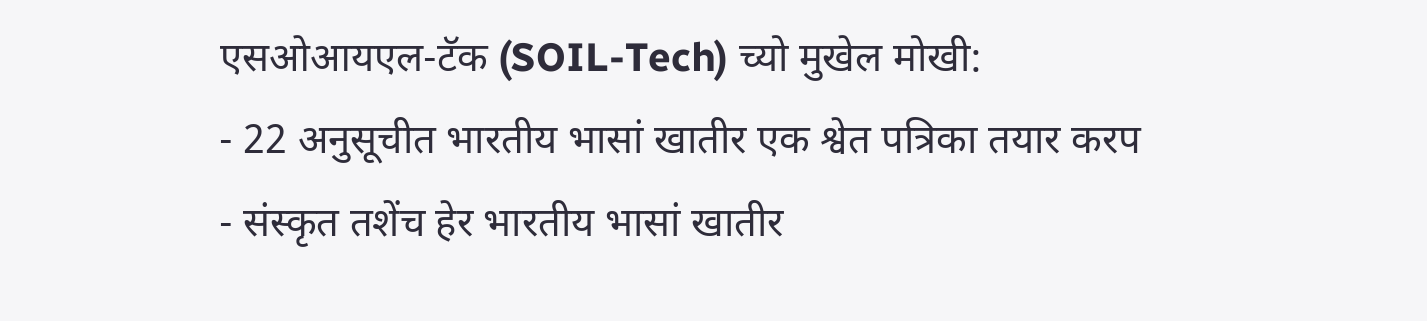एसओआयएल-टॅक (SOIL-Tech) च्यो मुखेल मोखी:
- 22 अनुसूचीत भारतीय भासां खातीर एक श्वेत पत्रिका तयार करप
- संस्कृत तशेंच हेर भारतीय भासां खातीर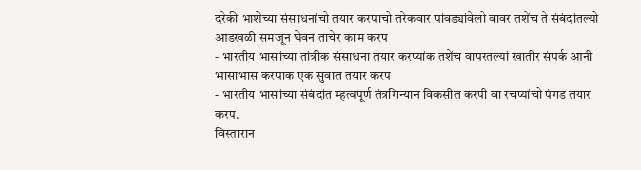दरेकी भाशेच्या संसाधनांचो तयार करपाचो तरेकवार पांवड्यांवेलो वावर तशेंच ते संबंदांतल्यो आडखळी समजून घेवन ताचेर काम करप
- भारतीय भासांच्या तांत्रीक संसाधना तयार करप्यांक तशेंच वापरतल्यां खातीर संपर्क आनी भासाभास करपाक एक सुवात तयार करप
- भारतीय भासांच्या संबंदांत म्हत्वपूर्ण तंत्रगिन्यान विकसीत करपी वा रचप्यांचो पंगड तयार करप.
विस्तारान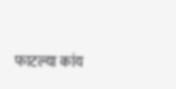फाटल्या कांय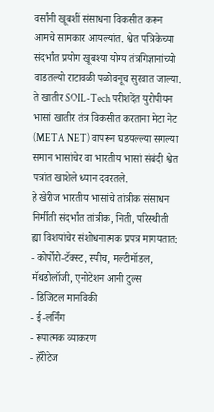वर्सांनी खूबशीं संसाधना विकसीत करून आमचे सामकार आयल्यांत. श्वेत पत्रिकेच्या संदर्भांत प्रयोग खूबश्या योग्य तंत्रगिज्ञानांच्यो वाडतल्यो राटावळी पळोवनूच सुरवात जाल्या. ते खातीर SOIL-Tech परीशदेंत युरोपीयन भासां खातीर तंत्र विकसीत करताना मेटा नेट (META NET) वापरून घडयल्ल्या सगल्या समान भासांचेर वा भारतीय भासां संबंदी श्वेत पत्रांत खाशेले ध्यान दवरतले.
हे खेरीज भारतीय भासांचे तांत्रीक संसाधन निर्मीती संदर्भांत तांत्रीक, निती, परिस्थीती ह्या विशयांचेर संशोधनात्मक प्रपत्र मागयतात:
- कोर्पोरो-टॅक्स्ट, स्पीच, मल्टीमॉडल, मॅथडोलॉजी, एनोटेशन आनी टुल्स
- डिजिटल मानविकी
- ई-लर्निंग
- रूपात्मक व्याकरण
- हॅरीटेज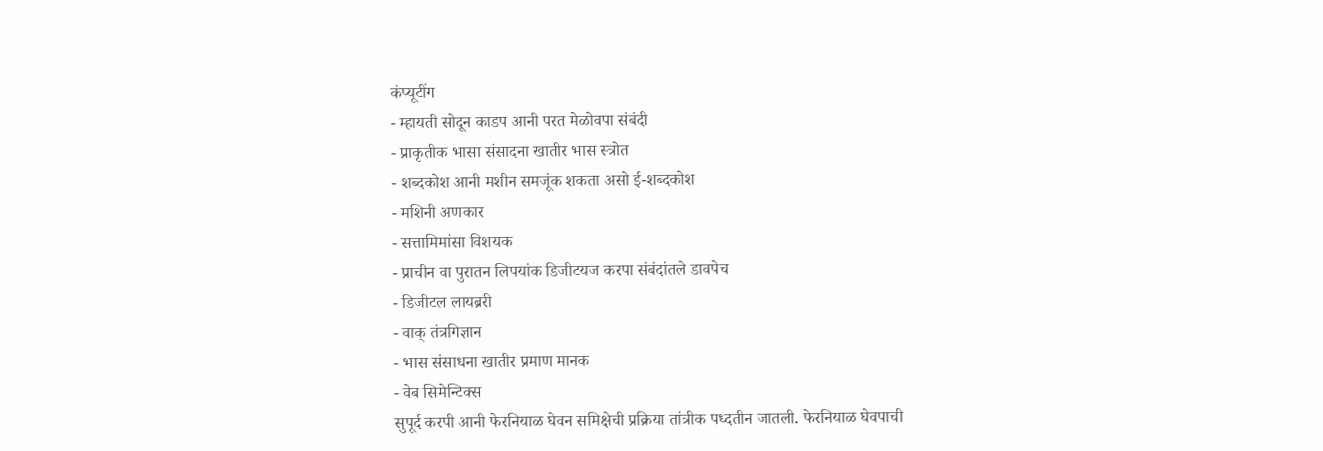कंप्यूटींग
- म्हायती सोदून काडप आनी परत मेळोवपा संबंदी
- प्राकृतीक भासा संसादना खातीर भास स्त्रोत
- शब्दकोश आनी मशीन समजूंक शकता असो ई-शब्दकोश
- मशिनी अणकार
- सत्तामिमांसा विशयक
- प्राचीन वा पुरातन लिपयांक डिजीटयज करपा संबंदांतले डावपेच
- डिजीटल लायब्ररी
- वाक् तंत्रगिज्ञान
- भास संसाधना खातीर प्रमाण मानक
- वेब सिमेन्टिक्स
सुपूर्द करपी आनी फेरनियाळ घेवन समिक्षेची प्रक्रिया तांत्रीक पध्दतीन जातली. फेरनियाळ घेवपाची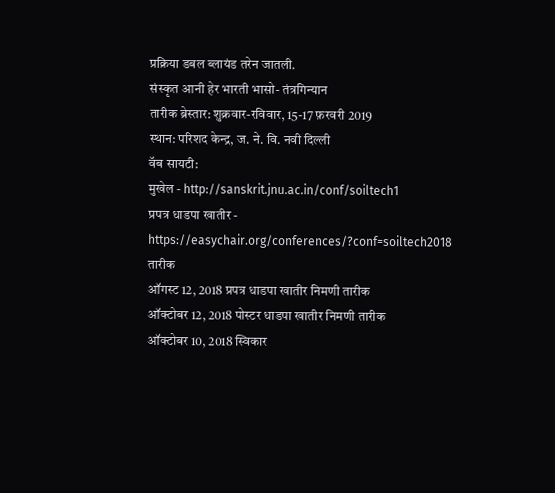प्रक्रिया डबल ब्लायंड तरेन जातली.
संस्कृत आनी हेर भारती भासो- तंत्रगिन्यान
तारीक ब्रेस्तार: शुक्रवार-रविवार, 15-17 फ़रवरी 2019
स्थान: परिशद केन्द्र, ज. ने. वि. नवी दिल्ली
वॅब सायटी:
मुखेल - http://sanskrit.jnu.ac.in/conf/soiltech1
प्रपत्र धाडपा खातीर - https://easychair.org/conferences/?conf=soiltech2018
तारीक
ऑगस्ट 12, 2018 प्रपत्र धाडपा खातीर निमणी तारीक
ऑक्टोबर 12, 2018 पोस्टर धाडपा खातीर निमणी तारीक
ऑक्टोबर 10, 2018 स्विकार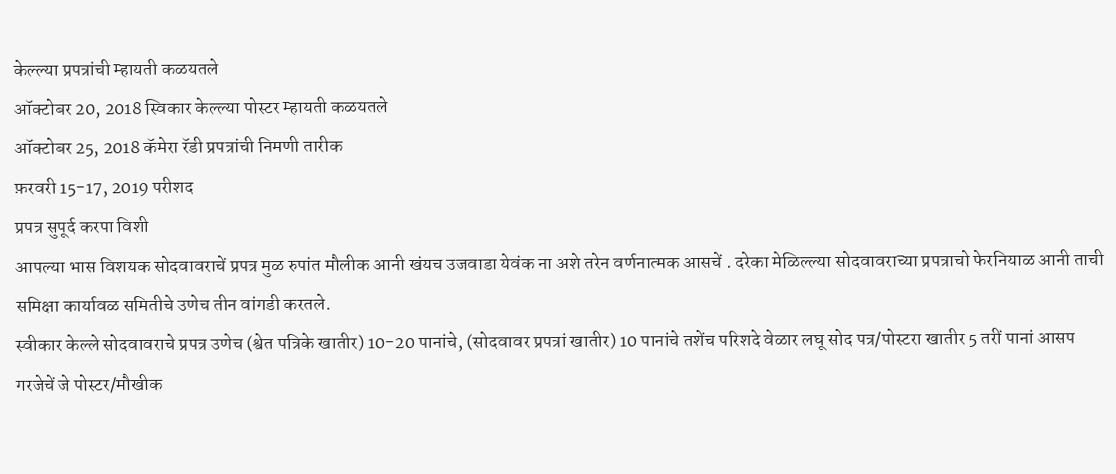केल्ल्या प्रपत्रांची म्हायती कळयतले
ऑक्टोबर 20, 2018 स्विकार केल्ल्या पोस्टर म्हायती कळयतले
ऑक्टोबर 25, 2018 कॅमेरा रॅडी प्रपत्रांची निमणी तारीक
फ़रवरी 15-17, 2019 परीशद
प्रपत्र सुपूर्द करपा विशी
आपल्या भास विशयक सोदवावराचें प्रपत्र मुळ रुपांत मौलीक आनी खंयच उजवाडा येवंक ना अशे तरेन वर्णनात्मक आसचें . दरेका मेळिल्ल्या सोदवावराच्या प्रपत्राचो फेरनियाळ आनी ताची समिक्षा कार्यावळ समितीचे उणेच तीन वांगडी करतले.
स्वीकार केल्ले सोदवावराचे प्रपत्र उणेच (श्वेत पत्रिके खातीर) 10-20 पानांचे, (सोदवावर प्रपत्रां खातीर) 10 पानांचे तशेंच परिशदे वेळार लघू सोद पत्र/पोस्टरा खातीर 5 तरीं पानां आसप गरजेचें जे पोस्टर/मौखीक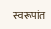स्वरूपांत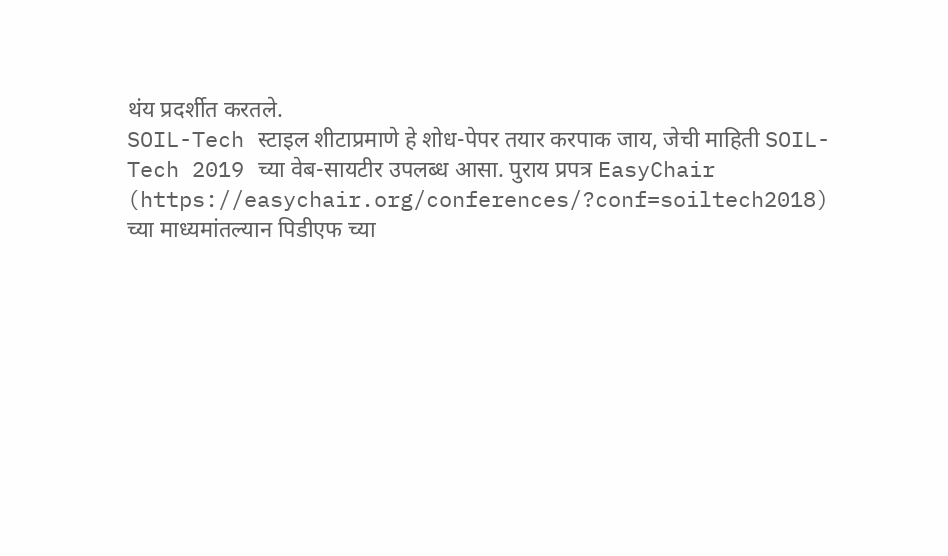थंय प्रदर्शीत करतले.
SOIL-Tech स्टाइल शीटाप्रमाणे हे शोध-पेपर तयार करपाक जाय, जेची माहिती SOIL-Tech 2019 च्या वेब-सायटीर उपलब्ध आसा. पुराय प्रपत्र EasyChair (https://easychair.org/conferences/?conf=soiltech2018) च्या माध्यमांतल्यान पिडीएफ च्या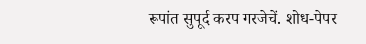रूपांत सुपूर्द करप गरजेचें. शोध-पेपर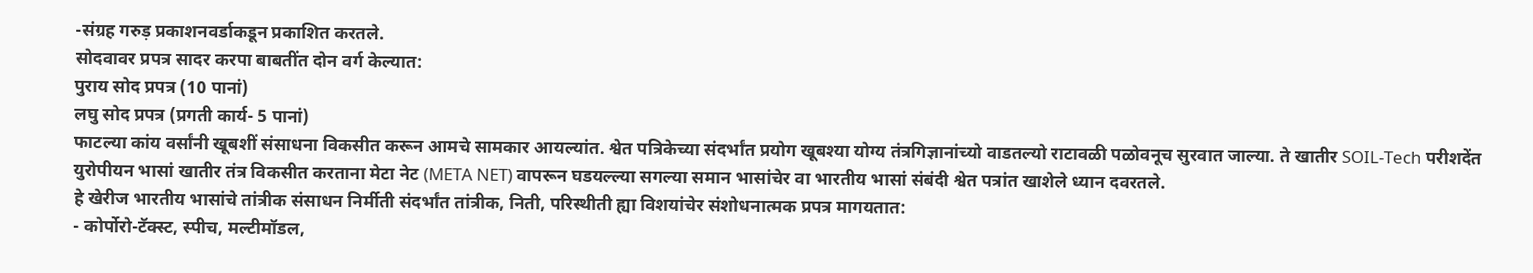-संग्रह गरुड़ प्रकाशनवर्डाकडून प्रकाशित करतले.
सोदवावर प्रपत्र सादर करपा बाबतींत दोन वर्ग केल्यात:
पुराय सोद प्रपत्र (10 पानां)
लघु सोद प्रपत्र (प्रगती कार्य- 5 पानां)
फाटल्या कांय वर्सांनी खूबशीं संसाधना विकसीत करून आमचे सामकार आयल्यांत. श्वेत पत्रिकेच्या संदर्भांत प्रयोग खूबश्या योग्य तंत्रगिज्ञानांच्यो वाडतल्यो राटावळी पळोवनूच सुरवात जाल्या. ते खातीर SOIL-Tech परीशदेंत युरोपीयन भासां खातीर तंत्र विकसीत करताना मेटा नेट (META NET) वापरून घडयल्ल्या सगल्या समान भासांचेर वा भारतीय भासां संबंदी श्वेत पत्रांत खाशेले ध्यान दवरतले.
हे खेरीज भारतीय भासांचे तांत्रीक संसाधन निर्मीती संदर्भांत तांत्रीक, निती, परिस्थीती ह्या विशयांचेर संशोधनात्मक प्रपत्र मागयतात:
- कोर्पोरो-टॅक्स्ट, स्पीच, मल्टीमॉडल,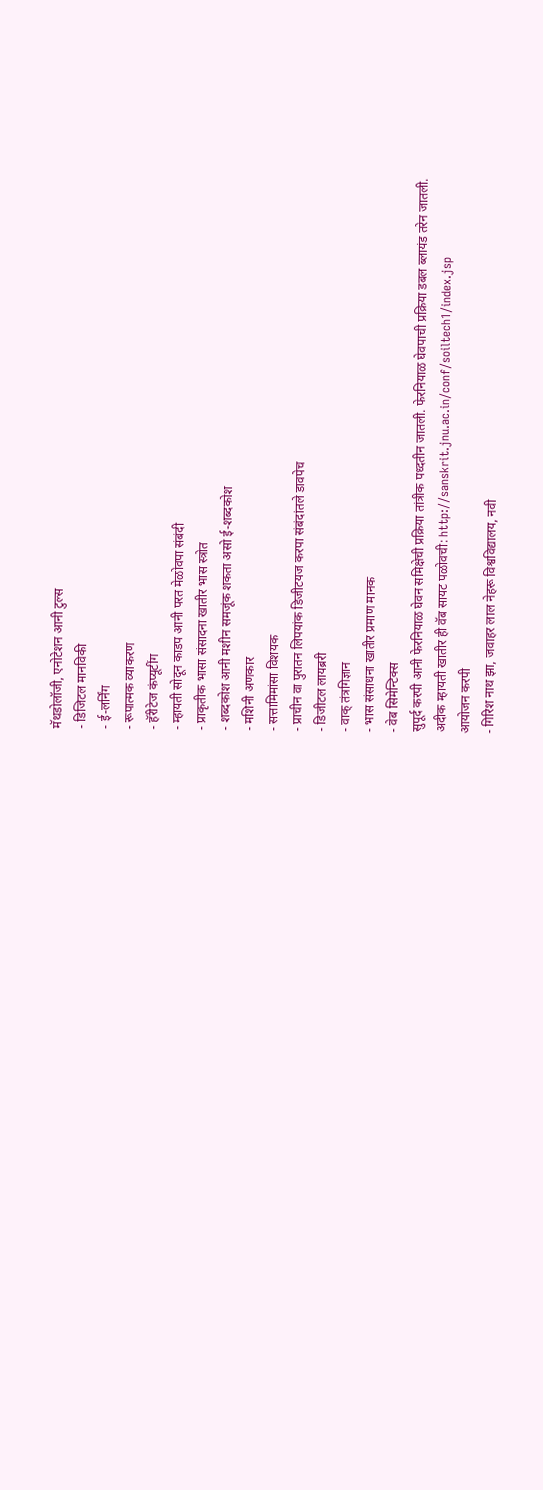मॅथडोलॉजी, एनोटेशन आनी टुल्स
- डिजिटल मानविकी
- ई-लर्निंग
- रूपात्मक व्याकरण
- हॅरीटेज कंप्यूटींग
- म्हायती सोदून काडप आनी परत मेळोवपा संबंदी
- प्राकृतीक भासा संसादना खातीर भास स्त्रोत
- शब्दकोश आनी मशीन समजूंक शकता असो ई-शब्दकोश
- मशिनी अणकार
- सत्तामिमांसा विशयक
- प्राचीन वा पुरातन लिपयांक डिजीटयज करपा संबंदांतले डावपेच
- डिजीटल लायब्ररी
- वाक् तंत्रगिज्ञान
- भास संसाधना खातीर प्रमाण मानक
- वेब सिमेन्टिक्स
सुपूर्द करपी आनी फेरनियाळ घेवन समिक्षेची प्रक्रिया तांत्रीक पध्दतीन जातली. फेरनियाळ घेवपाची प्रक्रिया डबल ब्लायंड तरेन जातली.
अदीक म्हायती खातीर ही वॅब सायट पळोवची: http://sanskrit.jnu.ac.in/conf/soiltech1/index.jsp
आयोजन करपी
- गिरिश नाथ झा, जवाहर लाल नेहरू विश्वविद्यालय, नवी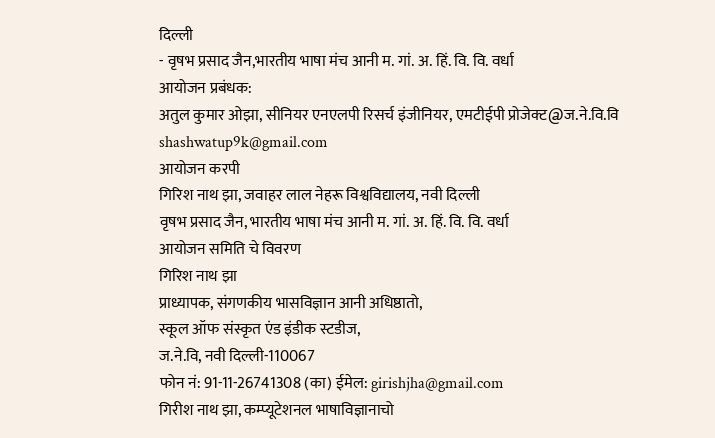दिल्ली
- वृषभ प्रसाद जैन,भारतीय भाषा मंच आनी म. गां. अ. हिं. वि. वि. वर्धा
आयोजन प्रबंधक:
अतुल कुमार ओझा, सीनियर एनएलपी रिसर्च इंजीनियर, एमटीईपी प्रोजेक्ट@ज.ने.वि.वि shashwatup9k@gmail.com
आयोजन करपी
गिरिश नाथ झा, जवाहर लाल नेहरू विश्वविद्यालय, नवी दिल्ली
वृषभ प्रसाद जैन, भारतीय भाषा मंच आनी म. गां. अ. हिं. वि. वि. वर्धा
आयोजन समिति चे विवरण
गिरिश नाथ झा
प्राध्यापक, संगणकीय भासविज्ञान आनी अधिष्ठातो,
स्कूल ऑफ संस्कृत एंड इंडीक स्टडीज,
ज.ने.वि, नवी दिल्ली-110067
फोन नं: 91-11-26741308 (का) ईमेल: girishjha@gmail.com
गिरीश नाथ झा, कम्प्यूटेशनल भाषाविज्ञानाचो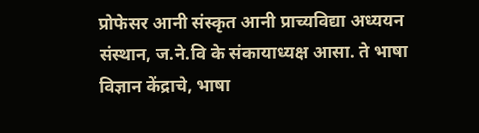प्रोफेसर आनी संस्कृत आनी प्राच्यविद्या अध्ययन संस्थान, ज.ने.वि के संकायाध्यक्ष आसा. ते भाषा विज्ञान केंद्राचे, भाषा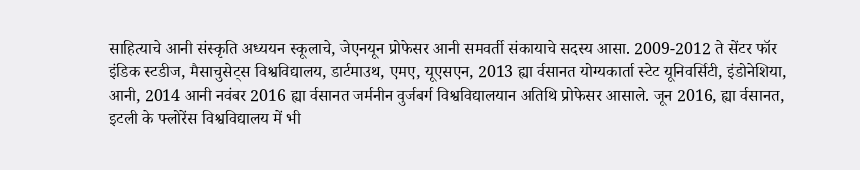साहित्याचे आनी संस्कृति अध्ययन स्कूलाचे, जेएनयून प्रोफेसर आनी समवर्ती संकायाचे सदस्य आसा. 2009-2012 ते सेंटर फॉर इंडिक स्टडीज, मैसाचुसेट्स विश्वविद्यालय, डार्टमाउथ, एमए, यूएसएन, 2013 ह्या र्वसानत योग्यकार्ता स्टेट यूनिवर्सिटी, इंडोनेशिया, आनी, 2014 आनी नवंबर 2016 ह्या र्वसानत जर्मनीन वुर्जबर्ग विश्वविद्यालयान अतिथि प्रोफेसर आसाले. जून 2016, ह्या र्वसानत, इटली के फ्लोरेंस विश्वविद्यालय में भी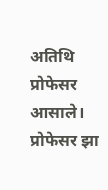अतिथि प्रोफेसर आसाले। प्रोफेसर झा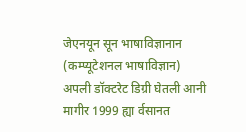जेएनयून सून भाषाविज्ञानान (कम्प्यूटेशनल भाषाविज्ञान) अपली डॉक्टरेट डिग्री घेतली आनी मागीर 1999 ह्या र्वसानत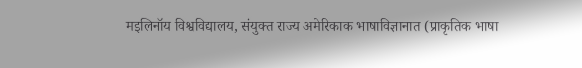मइलिनॉय विश्वविद्यालय, संयुक्त राज्य अमेरिकाक भाषाविज्ञानात (प्राकृतिक भाषा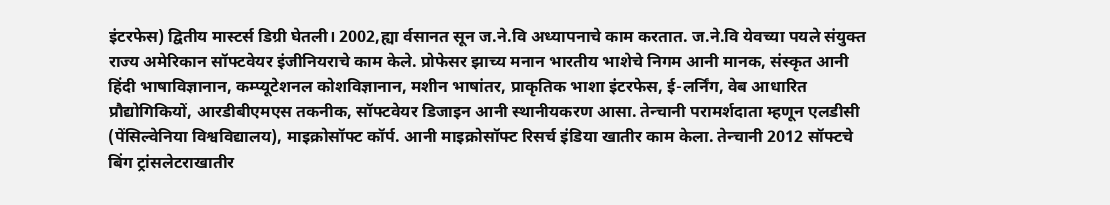इंटरफेस) द्वितीय मास्टर्स डिग्री घेतली। 2002,ह्या र्वसानत सून ज.ने.वि अध्यापनाचे काम करतात. ज.ने.वि येवच्या पयले संयुक्त राज्य अमेरिकान सॉफ्टवेयर इंजीनियराचे काम केले. प्रोफेसर झाच्य मनान भारतीय भाशेचे निगम आनी मानक, संस्कृत आनी हिंदी भाषाविज्ञानान, कम्प्यूटेशनल कोशविज्ञानान, मशीन भाषांतर, प्राकृतिक भाशा इंटरफेस, ई-लर्निंग, वेब आधारित प्रौद्योगिकियों, आरडीबीएमएस तकनीक, सॉफ्टवेयर डिजाइन आनी स्थानीयकरण आसा. तेन्चानी परामर्शदाता म्हणून एलडीसी (पेंसिल्वेनिया विश्वविद्यालय), माइक्रोसॉफ्ट कॉर्प. आनी माइक्रोसॉफ्ट रिसर्च इंडिया खातीर काम केला. तेन्चानी 2012 सॉफ्टचे बिंग ट्रांसलेटराखातीर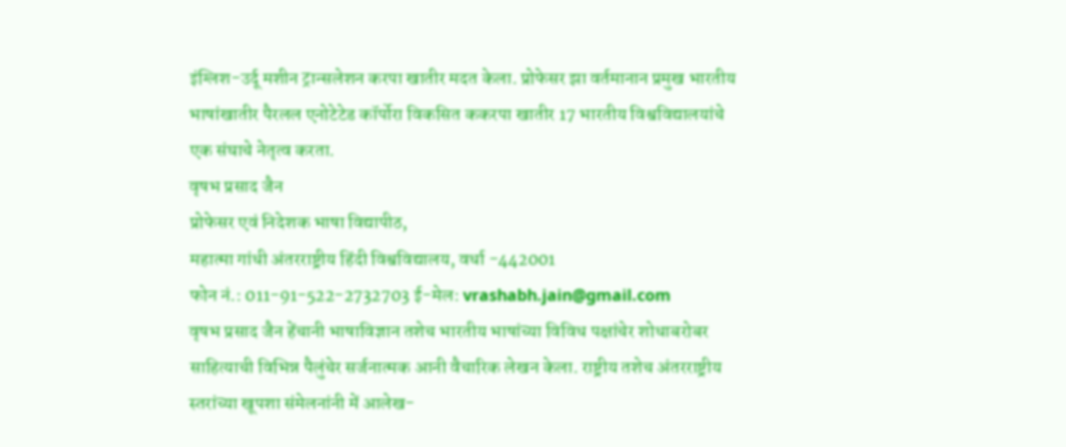इंग्लिश-उर्दू मशीन ट्रान्सलेशन करपा खातीर मदत केला. प्रोफेसर झा वर्तमानान प्रमुख भारतीय भाषांखातीर पैरलल एनोटेटेड कॉर्पोरा विकसित ककरपा खातीर 17 भारतीय विश्वविद्यालयांचे एक संघाचे नेतृत्व करता.
वृषभ प्रसाद जैन
प्रोफेसर एवं निदेशक भाषा विद्यापीठ,
महात्मा गांधी अंतरराष्ट्रीय हिंदी विश्वविद्यालय, वर्धा -442001
फोन नं.: 011-91-522-2732703 ई-मेल: vrashabh.jain@gmail.com
वृषभ प्रसाद जैन हेंचानी भाषाविज्ञान तशेच भारतीय भाषांच्या विविध पक्षांचेर शोधाबरोबर साहित्याची विभिन्न पैलुंचेर सर्जनात्मक आनी वैचारिक लेखन केला. राष्ट्रीय तशेच अंतरराष्ट्रीय स्तरांच्या खूपशा संमेलनांनी में आलेख-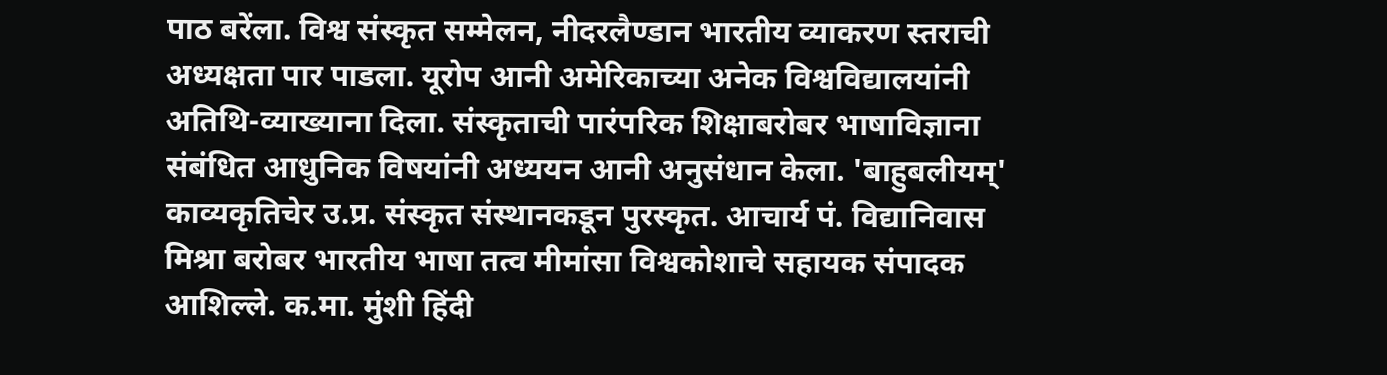पाठ बरेंला. विश्व संस्कृत सम्मेलन, नीदरलैण्डान भारतीय व्याकरण स्तराची अध्यक्षता पार पाडला. यूरोप आनी अमेरिकाच्या अनेक विश्वविद्यालयांनी अतिथि-व्याख्याना दिला. संस्कृताची पारंपरिक शिक्षाबरोबर भाषाविज्ञाना संबंधित आधुनिक विषयांनी अध्ययन आनी अनुसंधान केला. 'बाहुबलीयम्' काव्यकृतिचेर उ.प्र. संस्कृत संस्थानकडून पुरस्कृत. आचार्य पं. विद्यानिवास मिश्रा बरोबर भारतीय भाषा तत्व मीमांसा विश्वकोशाचे सहायक संपादक आशिल्ले. क.मा. मुंशी हिंदी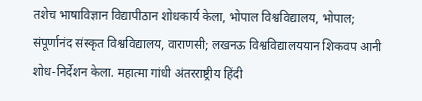तशेच भाषाविज्ञान विद्यापीठान शोधकार्य केला, भोपाल विश्वविद्यालय, भोपाल; संपूर्णानंद संस्कृत विश्वविद्यालय, वाराणसी; लखनऊ विश्वविद्यालययान शिकवप आनी शोध-निर्देशन केला. महात्मा गांधी अंतरराष्ट्रीय हिंदी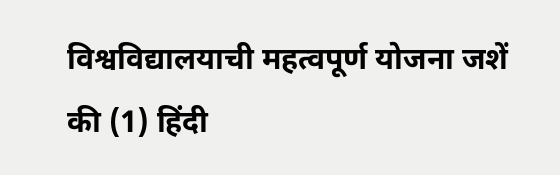विश्वविद्यालयाची महत्वपूर्ण योजना जशें की (1) हिंदी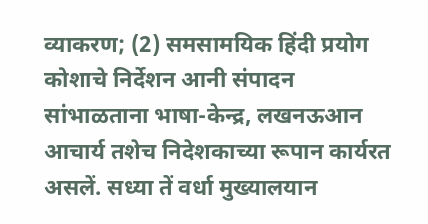व्याकरण; (2) समसामयिक हिंदी प्रयोग कोशाचे निर्देशन आनी संपादन सांभाळताना भाषा-केन्द्र, लखनऊआन आचार्य तशेच निदेशकाच्या रूपान कार्यरत असलें. सध्या तें वर्धा मुख्यालयान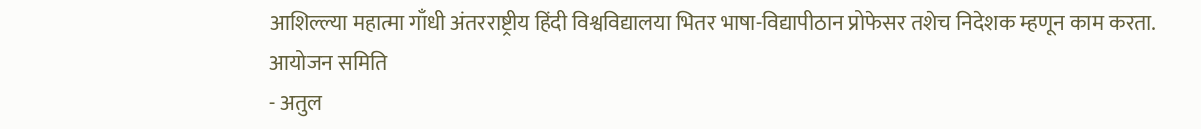आशिल्ल्या महात्मा गाँधी अंतरराष्ट्रीय हिंदी विश्वविद्यालया भितर भाषा-विद्यापीठान प्रोफेसर तशेच निदेशक म्हणून काम करता.
आयोजन समिति
- अतुल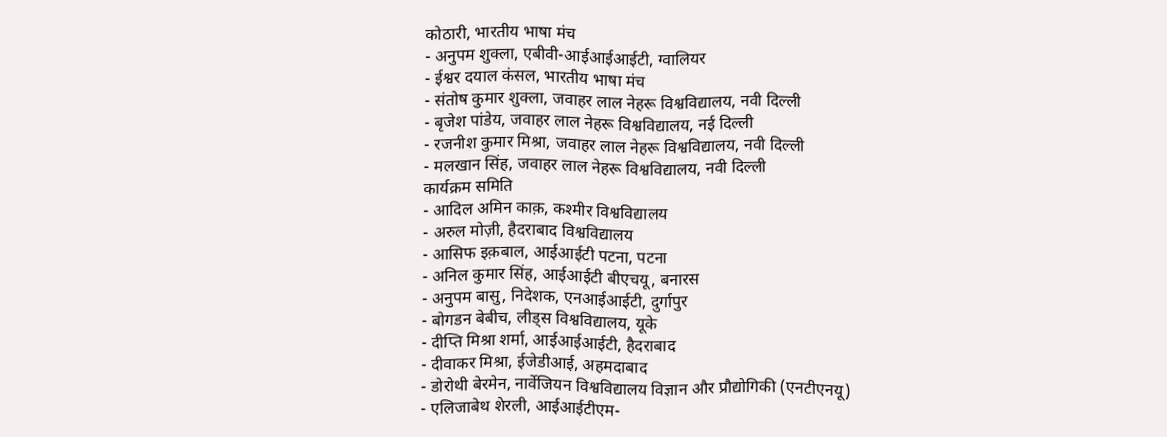कोठारी, भारतीय भाषा मंच
- अनुपम शुक्ला, एबीवी-आईआईआईटी, ग्वालियर
- ईश्वर दयाल कंसल, भारतीय भाषा मंच
- संतोष कुमार शुक्ला, जवाहर लाल नेहरू विश्वविद्यालय, नवी दिल्ली
- बृजेश पांडेय, जवाहर लाल नेहरू विश्वविद्यालय, नई दिल्ली
- रजनीश कुमार मिश्रा, जवाहर लाल नेहरू विश्वविद्यालय, नवी दिल्ली
- मलखान सिंह, जवाहर लाल नेहरू विश्वविद्यालय, नवी दिल्ली
कार्यक्रम समिति
- आदिल अमिन काक़, कश्मीर विश्वविद्यालय
- अरुल मोज़ी, हैदराबाद विश्वविद्यालय
- आसिफ इक़बाल, आईआईटी पटना, पटना
- अनिल कुमार सिंह, आईआईटी बीएचयू, बनारस
- अनुपम बासु, निदेशक, एनआईआईटी, दुर्गापुर
- बोगडन बेबीच, लीड्स विश्वविद्यालय, यूके
- दीप्ति मिश्रा शर्मा, आईआईआईटी, हैदराबाद
- दीवाकर मिश्रा, ईजेडीआई, अहमदाबाद
- डोरोथी बेरमेन, नार्वेजियन विश्वविद्यालय विज्ञान और प्रौद्योगिकी (एनटीएनयू)
- एलिजाबेथ शेरली, आईआईटीएम-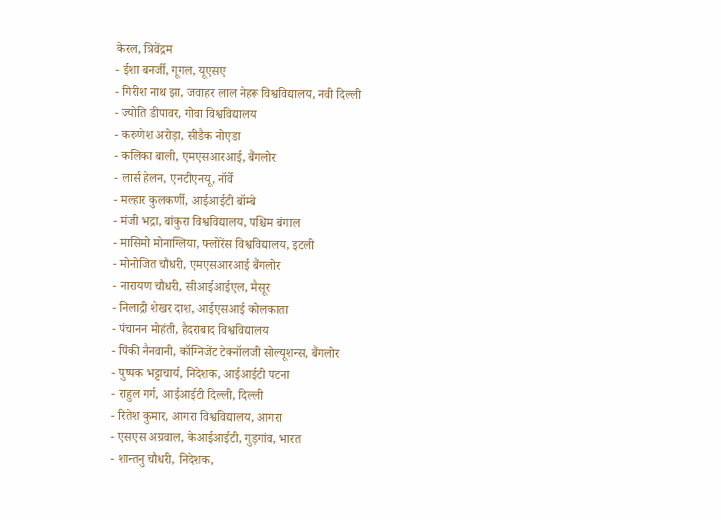केरल, त्रिवेंद्रम
- ईशा बनर्जी, गूगल, यूएसए
- गिरीश नाथ झा, जवाहर लाल नेहरू विश्वविद्यालय, नवी दिल्ली
- ज्योति डीपावर, गोवा विश्वविद्यालय
- करुणेश अरोड़ा, सीडैक नोएडा
- कलिका बाली, एमएसआरआई, बैंगलोर
- लार्स हेलन, एनटीएनयू, नॉर्वे
- मल्हार कुलकर्णी, आईआईटी बॉम्बे
- मंजी भद्रा, बांकुरा विश्वविद्यालय, पश्चिम बंगाल
- मासिमो मोनाग्लिया, फ्लोरेंस विश्वविद्यालय, इटली
- मोनोजित चौधरी, एमएसआरआई बैंगलोर
- नारायण चौधरी, सीआईआईएल, मैसूर
- निलाद्री शेखर दाश, आईएसआई कोलकाता
- पंचानन मोहंती, हैदराबाद विश्वविद्यालय
- पिंकी नैनवानी, कॉग्निजेंट टेक्नॉलजी सोल्यूशन्स, बैंगलोर
- पुष्पक भट्टाचार्य, निदेशक, आईआईटी पटना
- राहुल गर्ग, आईआईटी दिल्ली, दिल्ली
- रितेश कुमार, आगरा विश्वविद्यालय, आगरा
- एसएस अग्रवाल, केआईआईटी, गुड़गांव, भारत
- शान्तनु चौधरी, निदेशक,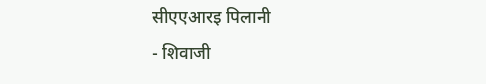सीएएआरइ पिलानी
- शिवाजी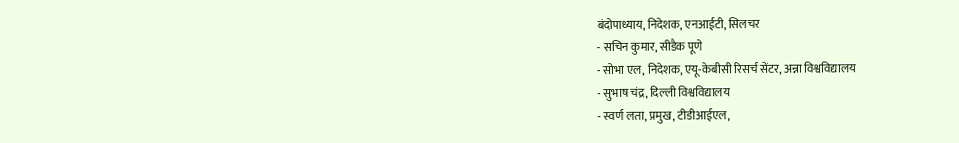बंदोपाध्याय, निदेशक, एनआईटी, सिलचर
- सचिन कुमार, सीडैक पूणे
- सोभा एल, निदेशक, एयू-केबीसी रिसर्च सेंटर, अन्ना विश्वविद्यालय
- सुभाष चंद्र, दिल्ली विश्वविद्यालय
- स्वर्ण लता, प्रमुख, टीडीआईएल,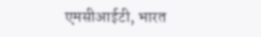एमसीआईटी, भारत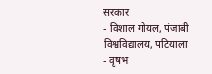सरकार
- विशाल गोयल, पंजाबी विश्वविद्यालय, पटियाला
- वृषभ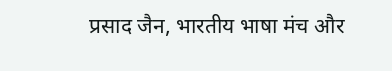प्रसाद जैन, भारतीय भाषा मंच और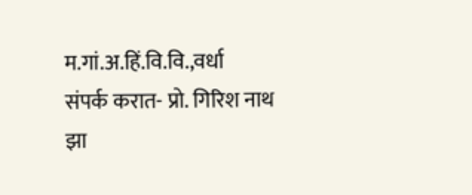म.गां.अ.हिं.वि.वि.,वर्धा
संपर्क करात- प्रो. गिरिश नाथ झा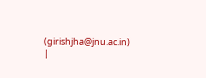(girishjha@jnu.ac.in)
|